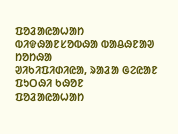ᱯᱚᱲᱟᱭᱟᱦᱟᱴ ᱵᱤᱫᱷᱟᱱᱥᱚᱵᱷᱟ ᱵᱟᱪᱷᱱᱟᱣ ᱴᱚᱴᱷᱟ
ᱣᱤᱠᱤᱯᱤᱰᱤᱭᱟ, ᱨᱟᱲᱟ ᱜᱮᱭᱟᱱ ᱯᱩᱛᱷᱤ ᱠᱷᱚᱱ
ᱯᱚᱲᱟᱭᱟᱦᱟᱴ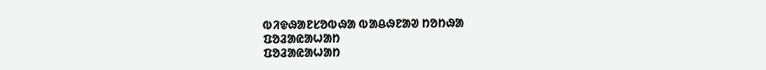ᱵᱤᱫᱷᱟᱱᱥᱚᱵᱷᱟ ᱵᱟᱪᱷᱱᱟᱣ ᱴᱚᱴᱷᱟ
ᱯᱚᱲᱟᱭᱟᱦᱟᱴ
ᱯᱚᱲᱟᱭᱟᱦᱟᱴ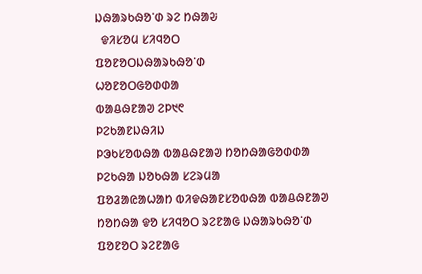ᱡᱷᱟᱨᱠᱷᱚᱸᱰ ᱨᱮ ᱴᱷᱟᱶ
  ᱫᱤᱥᱚᱢ ᱥᱤᱧᱚᱛ
ᱯᱚᱱᱚᱛᱡᱷᱟᱨᱠᱷᱚᱸᱰ
ᱦᱚᱱᱚᱛᱜᱚᱰᱰᱟ
ᱵᱟᱪᱷᱱᱟᱣ ᱮᱞ᱑᱖
ᱞᱮᱠᱟᱱᱡᱷᱤᱡ
ᱞᱳᱠᱥᱚᱵᱷᱟ ᱵᱟᱪᱷᱱᱟᱣ ᱴᱚᱴᱷᱟᱜᱚᱰᱰᱟ
ᱞᱮᱠᱷᱟ ᱡᱚᱠᱷᱟ ᱥᱮᱨᱢᱟ
ᱯᱚᱲᱟᱭᱟᱦᱟᱴ ᱵᱤᱫᱷᱟᱱᱥᱚᱵᱷᱟ ᱵᱟᱪᱷᱱᱟᱣ ᱴᱚᱴᱷᱟ ᱫᱚ ᱥᱤᱧᱚᱛ ᱨᱮᱱᱟᱜ ᱡᱷᱟᱨᱠᱷᱚᱸᱰ ᱯᱚᱱᱚᱛ ᱨᱮᱱᱟᱜ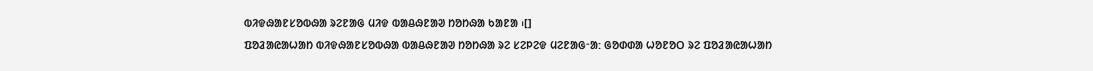ᱵᱤᱫᱷᱟᱱᱥᱚᱵᱷᱟ ᱨᱮᱱᱟᱜ ᱢᱤᱫ ᱵᱟᱪᱷᱱᱟᱣ ᱴᱚᱴᱷᱟ ᱠᱟᱱᱟ ᱾[]
ᱯᱚᱲᱟᱭᱟᱦᱟᱴ ᱵᱤᱫᱷᱟᱱᱥᱚᱵᱷᱟ ᱵᱟᱪᱷᱱᱟᱣ ᱴᱚᱴᱷᱟ ᱨᱮ ᱥᱮᱞᱮᱫ ᱢᱮᱱᱟᱜᱼᱟ: ᱜᱚᱰᱰᱟ ᱦᱚᱱᱚᱛ ᱨᱮ ᱯᱚᱲᱟᱭᱟᱦᱟᱴ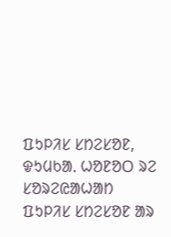ᱯᱩᱞᱤᱥ ᱥᱴᱮᱥᱚᱱ, ᱫᱩᱢᱠᱟᱹ ᱦᱚᱱᱚᱛ ᱨᱮ ᱥᱚᱨᱮᱭᱟᱦᱟᱴ ᱯᱩᱞᱤᱥ ᱥᱴᱮᱥᱚᱱ ᱟᱨ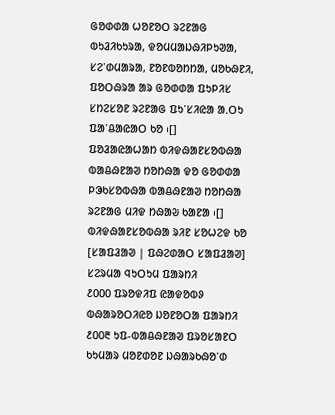ᱜᱚᱰᱰᱟ ᱦᱚᱱᱚᱛ ᱨᱮᱱᱟᱜ ᱵᱩᱲᱤᱠᱩᱨᱟ, ᱫᱚᱢᱢᱟᱡᱷᱤᱞᱩᱣᱟ, ᱥᱮᱸᱰᱢᱟᱨᱟ, ᱱᱚᱱᱵᱚᱴᱴᱟ, ᱢᱚᱠᱷᱱᱤ, ᱯᱚᱛᱷᱨᱟ ᱟᱨ ᱜᱚᱰᱰᱟ ᱯᱩᱞᱤᱥ ᱥᱴᱮᱥᱚᱱ ᱨᱮᱱᱟᱜ ᱯᱩᱸᱥᱤᱭᱟ ᱟᱹᱛᱩ ᱯᱟᱸᱪᱟᱭᱟᱛ ᱠᱚ ᱾[]
ᱯᱚᱲᱟᱭᱟᱦᱟᱴ ᱵᱤᱫᱷᱟᱱᱥᱚᱵᱷᱟ ᱵᱟᱪᱷᱱᱟᱣ ᱴᱚᱴᱷᱟ ᱫᱚ ᱜᱚᱰᱰᱟ ᱞᱳᱠᱥᱚᱵᱷᱟ ᱵᱟᱪᱷᱱᱟᱣ ᱴᱚᱴᱷᱟ ᱨᱮᱱᱟᱜ ᱢᱤᱫ ᱴᱷᱟᱶ ᱠᱟᱱᱟ ᱾[]
ᱵᱤᱫᱷᱟᱱᱥᱚᱵᱷᱟ ᱨᱤᱱ ᱥᱚᱦᱮᱫ ᱠᱚ
[ᱥᱟᱯᱲᱟᱣ | ᱯᱷᱮᱰᱟᱛ ᱥᱟᱯᱲᱟᱣ]
ᱥᱮᱨᱢᱟ ᱧᱩᱛᱩᱢ ᱯᱟᱨᱴᱤ
᱒᱐᱐᱐ ᱯᱨᱚᱫᱤᱯ ᱭᱟᱫᱚᱵᱽ ᱵᱷᱟᱨᱚᱛᱤᱭᱚ ᱡᱚᱱᱚᱛᱟ ᱯᱟᱨᱴᱤ
᱒᱐᱐᱓ ᱩᱯ-ᱵᱟᱪᱷᱱᱟᱣ ᱯᱨᱚᱥᱟᱱᱛ ᱠᱩᱢᱟᱨ ᱢᱚᱱᱰᱚᱱ ᱡᱷᱟᱨᱠᱷᱚᱸᱰ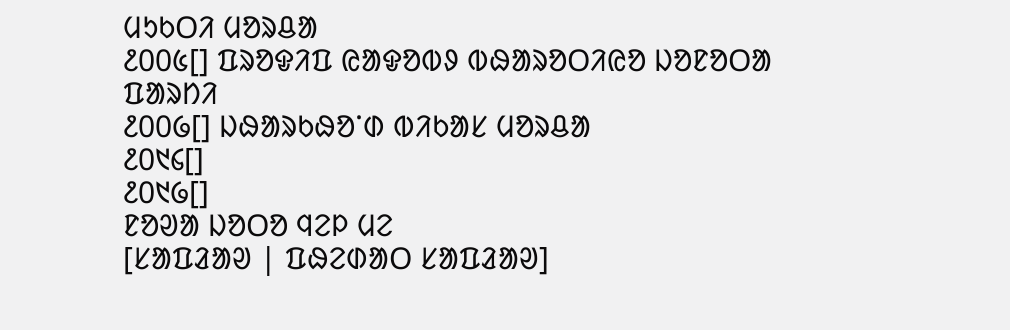ᱢᱩᱠᱛᱤ ᱢᱚᱨᱪᱟ
᱒᱐᱐᱕[] ᱯᱨᱚᱫᱤᱯ ᱭᱟᱫᱚᱵᱽ ᱵᱷᱟᱨᱚᱛᱤᱭᱚ ᱡᱚᱱᱚᱛᱟ ᱯᱟᱨᱴᱤ
᱒᱐᱐᱙[] ᱡᱷᱟᱨᱠᱷᱚᱸᱰ ᱵᱤᱠᱟᱥ ᱢᱚᱨᱪᱟ
᱒᱐᱑᱔[]
᱒᱐᱑᱙[]
ᱱᱚᱣᱟ ᱡᱚᱛᱚ ᱧᱮᱞ ᱢᱮ
[ᱥᱟᱯᱲᱟᱣ | ᱯᱷᱮᱰᱟᱛ ᱥᱟᱯᱲᱟᱣ]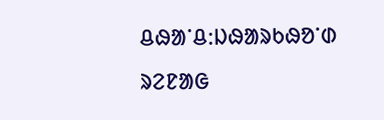ᱪᱷᱟᱸᱪ:ᱡᱷᱟᱨᱠᱷᱚᱸᱰ ᱨᱮᱱᱟᱜ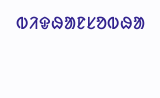ᱵᱤᱫᱷᱟᱱᱥᱚᱵᱷᱟ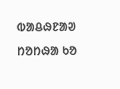ᱵᱟᱪᱷᱱᱟᱣ ᱴᱚᱴᱷᱟ ᱠᱚ